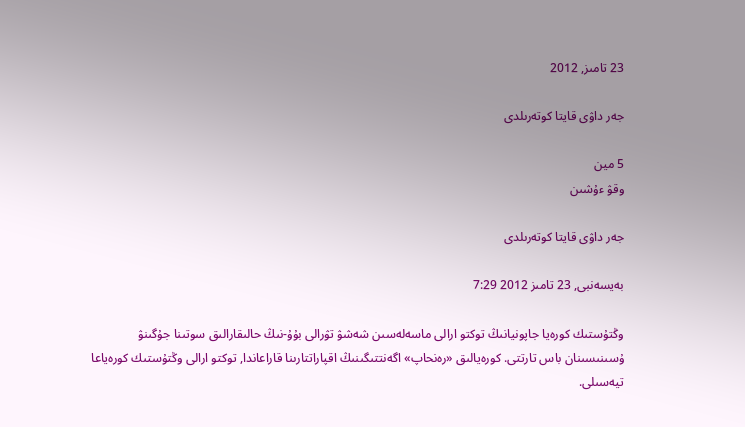23 تامىز, 2012

جەر داۋى قايتا كوتەرىلدى

5 مين
وقۋ ءۇشىن

جەر داۋى قايتا كوتەرىلدى

بەيسەنبى, 23 تامىز 2012 7:29

وڭتۇستىك كورەيا جاپونيانىڭ توكتو ارالى ماسەلەسىن شەشۋ تۋرالى بۇۇ-نىڭ حالىقارالىق سوتىنا جۇگىنۋ ۇسىنىسىنان باس تارتتى. كورەيالىق «رەنحاپ» اگەنتتىگىنىڭ اقپاراتتارىنا قاراعاندا, توكتو ارالى وڭتۇستىك كورەياعا تيەسىلى.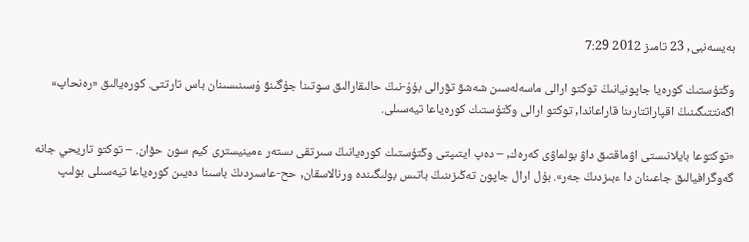بەيسەنبى, 23 تامىز 2012 7:29

وڭتۇستىك كورەيا جاپونيانىڭ توكتو ارالى ماسەلەسىن شەشۋ تۋرالى بۇۇ-نىڭ حالىقارالىق سوتىنا جۇگىنۋ ۇسىنىسىنان باس تارتتى. كورەيالىق «رەنحاپ» اگەنتتىگىنىڭ اقپاراتتارىنا قاراعاندا, توكتو ارالى وڭتۇستىك كورەياعا تيەسىلى.

«توكتوعا بايلانىستى اۋماقتىق داۋ بولماۋى كەرەك, – دەپ ايتىپتى وڭتۇستىك كورەيانىڭ سىرتقى ىستەر ءمينيسترى كيم سون حۆان. – توكتو تاريحي جانە گەوگرافيالىق جاعىنان دا ءبىزدىڭ جەر». بۇل ارال جاپون تەڭىزىنىڭ باتىس بولىگىندە ورنالاسقان, حح-عاسىردىڭ باسىنا دەيىن كورەياعا تيەسىلى بولىپ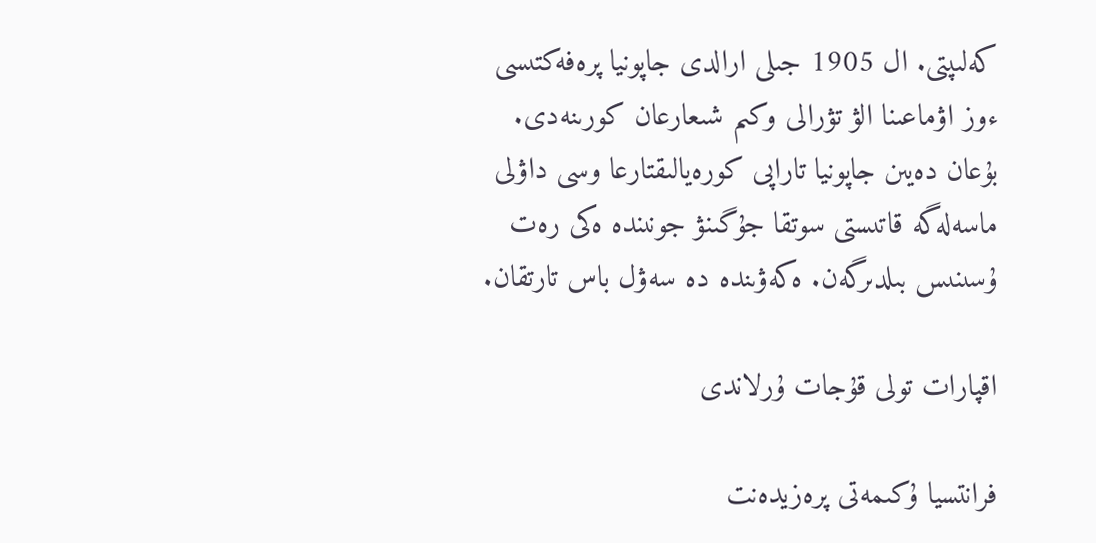كەلىپتى. ال 1905 جىلى ارالدى جاپونيا پرەفەكتىسى ءوز اۋماعىنا الۋ تۋرالى وكىم شىعارعان كورىنەدى. بۇعان دەيىن جاپونيا تاراپى كورەيالىقتارعا وسى داۋلى ماسەلەگە قاتىستى سوتقا جۇگىنۋ جونىندە ەكى رەت ۇسىنىس بىلدىرگەن. ەكەۋىندە دە سەۋل باس تارتقان.

اقپارات تولى قۇجات ۇرلاندى

فرانتسيا ۇكىمەتى پرەزيدەنت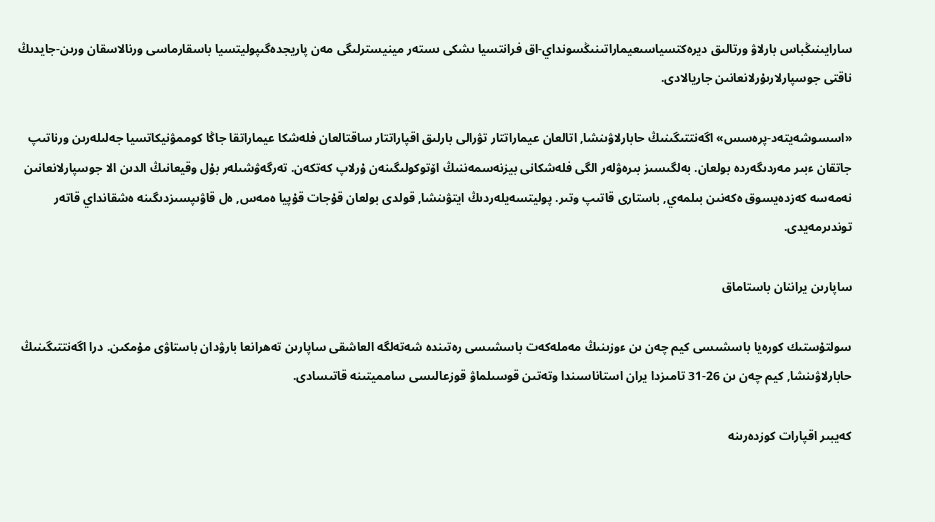سارايىنىڭباس بارلاۋ ورتالىق ديرەكتسياسىعيماراتىنىڭسونداي-اق فرانتسيا ىشكى ىستەر مينيسترلىگى مەن پاريجدەگىپوليتسيا باسقارماسى ورنالاسقان ورىن-جايدىڭ ناقتى جوسپارلارىۇرلانعانىن جاريالادى.

«اسسوشەيتەد-پرەسس» اگەنتتىگىنىڭ حابارلاۋىنشا, اتالعان عيماراتتار تۋرالى بارلىق اقپاراتتار ساقتالعان فلەشكا عيماراتقا جاڭا كوممۋنيكاتسيا جەلىلەرىن ورناتىپ جاتقان ءبىر مەردىگەردە بولعان. بەلگىسىز بىرەۋلەر الگى فلەشكانى بيزنەسمەننىڭ اۆتوكولىگىنەن ۇرلاپ كەتكەن. تەرگەۋشىلەر بۇل وقيعانىڭ الدىن الا جوسپارلانعانىن نەمەسە كەزدەيسوق ەكەنىن بىلمەي, باستارى قاتىپ وتىر. پوليتسەيلەردىڭ ايتۋىنشا, قولدى بولعان قۇجات قۇپيا ەمەس, ەل قاۋىپسىزدىگىنە ەشقانداي قاتەر توندىرمەيدى.

ساپارىن يراننان باستاماق

سولتۇستىك كورەيا باسشىسى كيم چەن ىن ءوزىنىڭ مەملەكەت باسشىسى رەتىندە شەتەلگە العاشقى ساپارىن تەھرانعا بارۋدان باستاۋى مۇمكىن. درا اگەنتتىگىنىڭ حابارلاۋىنشا, كيم چەن ىن 26-31 تامىزدا يران استاناسىندا وتەتىن قوسىلماۋ قوزعالىسى سامميتىنە قاتىسادى.

كەيبىر اقپارات كوزدەرىنە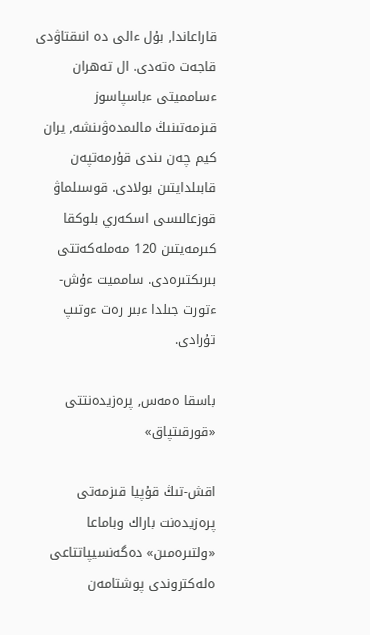قاراعاندا, بۇل ءالى دە انىقتاۋدى قاجەت ەتەدى. ال تەھران ءسامميتى ءباسپاسوز قىزمەتىنىڭ مالىمدەۋىنشە, يران كيم چەن ىندى قۇرمەتپەن قابىلدايتىن بولادى. قوسىلماۋ قوزعالىسى اسكەري بلوكقا كىرمەيتىن 120 مەملەكەتتى بىرىكتىرەدى. سامميت ءۇش-ءتورت جىلدا ءبىر رەت ءوتىپ تۇرادى.

باسقا ەمەس, پرەزيدەنتتى «قورقىتپاق»

اقش-تىڭ قۇپيا قىزمەتى پرەزيدەنت باراك وباماعا «ولتىرەمىن» دەگەنسيپاتتاعى ەلەكتروندى پوشتامەن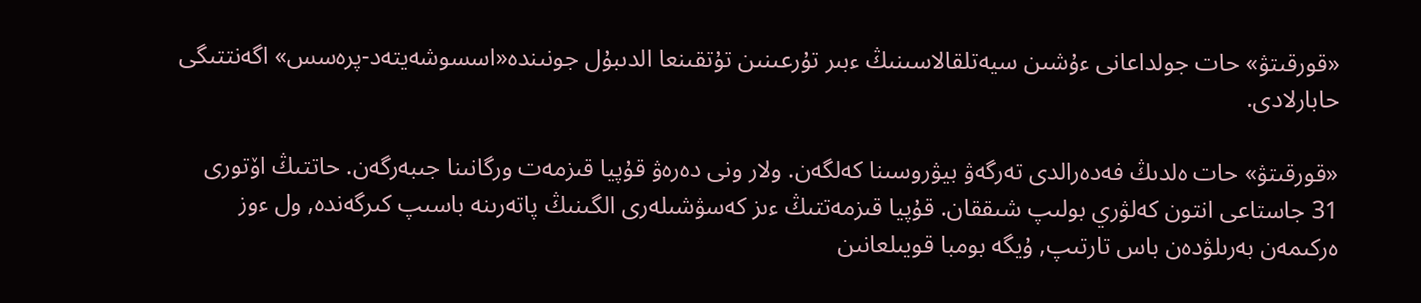«قورقىتۋ» حات جولداعانى ءۇشىن سيەتلقالاسىنىڭ ءبىر تۇرعىنىن تۇتقىنعا الدىبۇل جونىندە«اسسوشەيتەد-پرەسس» اگەنتتىگى حابارلادى.

«قورقىتۋ» حات ەلدىڭ فەدەرالدى تەرگەۋ بيۋروسىنا كەلگەن. ولار ونى دەرەۋ قۇپيا قىزمەت ورگانىنا جىبەرگەن. حاتتىڭ اۆتورى 31 جاستاعى انتون كەلۋري بولىپ شىققان. قۇپيا قىزمەتتىڭ ءىز كەسۋشىلەرى الگىنىڭ پاتەرىنە باسىپ كىرگەندە, ول ءوز ەركىمەن بەرىلۋدەن باس تارتىپ, ۇيگە بومبا قويىلعانىن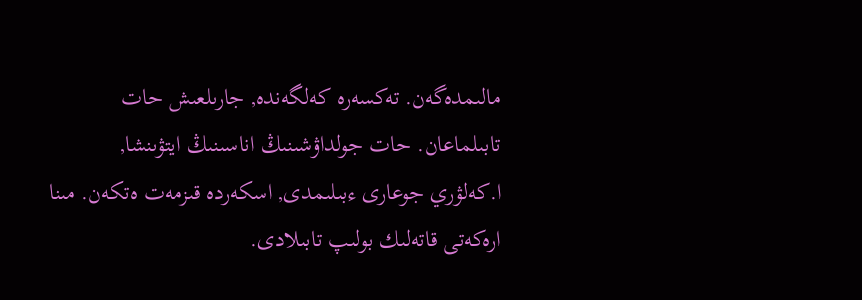مالىمدەگەن. تەكسەرە كەلگەندە, جارىلعىش حات تابىلماعان. حات جولداۋشىنىڭ اناسىنىڭ ايتۋىنشا, ا.كەلۋري جوعارى ءبىلىمدى, اسكەردە قىزمەت ەتكەن. مىنا ارەكەتى قاتەلىك بولىپ تابىلادى.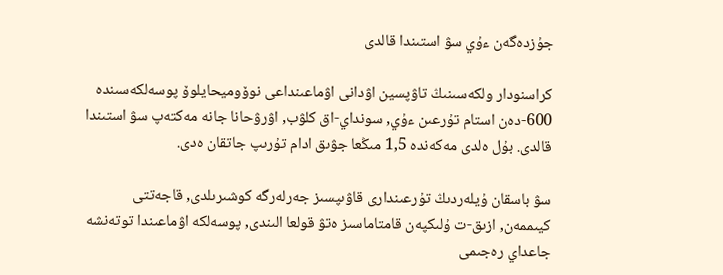جۇزدەگەن ءۇي سۋ استىندا قالدى

كراسنودار ولكەسىنىڭ تاۋپسين اۋدانى اۋماعىنداعى نوۆوميحايلوۆ پوسەلكەسىندە 600-دەن استام تۇرعىن ءۇي, سونداي-اق كلۋب, اۋرۋحانا جانە مەكتەپ سۋ استىندا قالدى. بۇل ەلدى مەكەندە 1,5 مىڭعا جۋىق ادام تۇرىپ جاتقان ەدى.

سۋ باسقان ۇيلەردىڭ تۇرعىندارى قاۋىپسىز جەرلەرگە كوشىرىلدى, قاجەتتى كيىممەن, ازىق-ت ۇلىكپەن قامتاماسىز ەتۋ قولعا الىندى, پوسەلكە اۋماعىندا توتەنشە جاعداي رەجىمى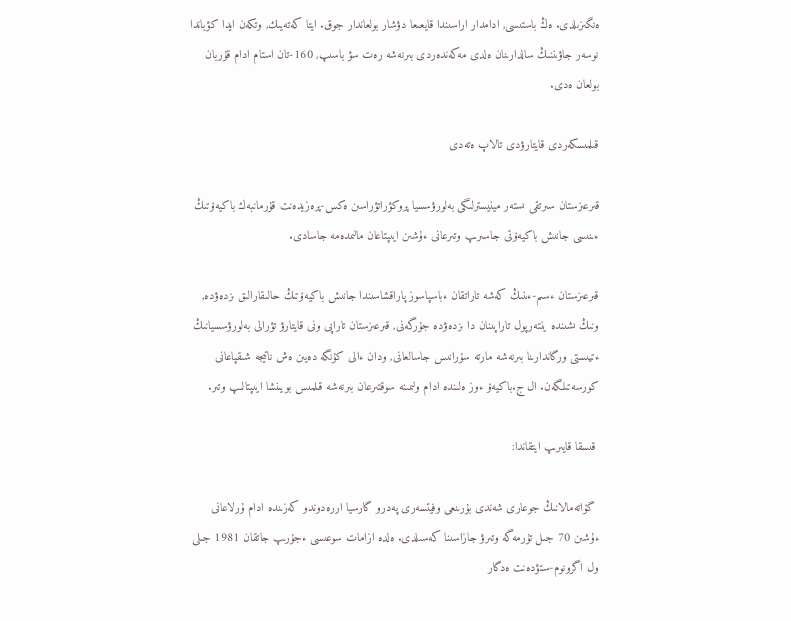ەنگىزىلدى. ەڭ باستىسى, ادامدار اراسىندا قايعىعا دۋشار بولعاندار جوق. ايتا كەتەيىك, وتكەن ايدا كۋباندا نوسەر جاۋىننىڭ سالدارىنان ەلدى مەكەندەردى بىرنەشە رەت سۋ باسىپ, 160-تان استام ادام قۇربان بولعان ەدى.

قىلمىسكەردى قايتارۋدى تالاپ ەتەدى

قىرعىزستان سىرتقى ىستەر مينيسترلىگى بەلورۋسسيا پروكۋراتۋراسىن ەكس-پرەزيدەنت قۇرمانبەك باكيەۆتىڭ ءىنىسى جانىش باكيەۆتى جاسىرىپ وتىرعانى ءۇشىن ايىپتاعان مالىمدەمە جاسادى.

قىرعىزستان ءسىم-ءىنىڭ كەشە تاراتقان ءباسپاسوز پاراقشاسىندا جانىش باكيەۆتىڭ حالىقارالىق ىزدەۋدە, ونىڭ ىشىندە ينتەرپول تاراپىنان دا ىزدەۋدە جۇرگەنى, قىرعىزستان تاراپى ونى قايتارۋ تۋرالى بەلورۋسسيانىڭ ءتيىستى ورگاندارىنا بىرنەشە مارتە سۇرانىس جاسالعانى, ودان ءالى كۇنگە دەيىن ەش ناتيجە شىقپاعانى كورسەتىلگەن. ال ج.باكيەۆ ءوز ەلىندە ادام ولىمىنە سوقتىرعان بىرنەشە قىلمىس بويىنشا ايىپتالىپ وتىر.

 قىسقا قايىرىپ ايتقاندا:

 گۆاتەمالانىڭ جوعارى شەندى بۇرىنعى وفيتسەرى پەدرو گارسيا اررەدوندو كەزىندە ادام ۇرلاعانى ءۇشىن 70 جىل تۇرمەگە وتىرۋ جازاسىنا كەسىلدى. ەلدە ازامات سوعىسى ءجۇرىپ جاتقان 1981 جىلى ول اگرونوم-ستۋدەنت ەدگار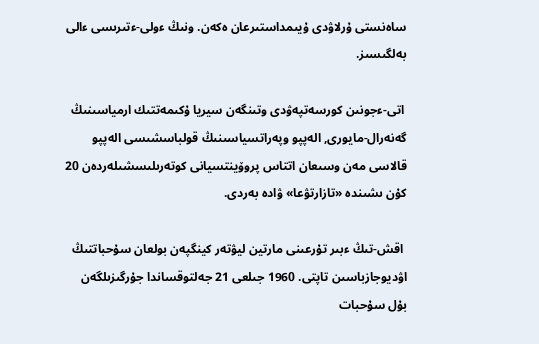ساەنستى ۇرلاۋدى ۇيىمداستىرعان ەكەن. ونىڭ ءولى-ءتىرىسى ءالى بەلگىسىز.

 اتى-ءجونىن كورسەتپەۋدى وتىنگەن سيريا ۇكىمەتتىك ارمياسىنىڭ گەنەرال-مايورى, الەپپو وپەراتسياسىنىڭ قولباسشىسى الەپپو قالاسى مەن وسىعان اتتاس پروۆينتسيانى كوتەرىلىسشىلەردەن 20 كۇن ىشىندە «تازارتۋعا» ۋادە بەردى.

 اقش-تىڭ ءبىر تۇرعىنى مارتين ليۋتەر كينگپەن بولعان سۇحباتتىڭ اۋديوجازباسىن تاپتى. 1960 جىلعى 21 جەلتوقساندا جۇرگىزىلگەن بۇل سۇحبات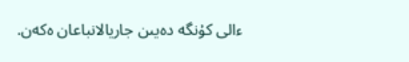ءالى كۇنگە دەيىن جاريالانباعان ەكەن.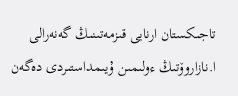تاجىكستان ارنايى قىزمەتىنىڭ گەنەرالى ا.نازاروۆتىڭ ءولىمىن ۇيىمداستىردى دەگەن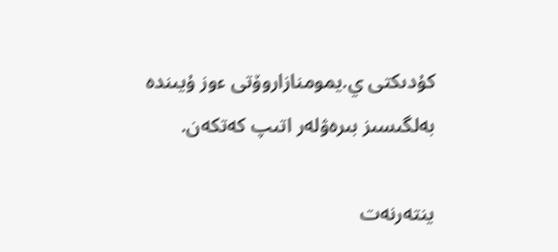كۇدىكتى ي.يمومنازاروۆتى ءوز ۇيىندە بەلگىسىز بىرەۋلەر اتىپ كەتكەن.

ينتەرنەت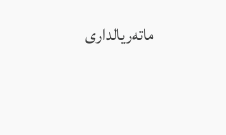ماتەريالدارى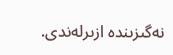نەگىزىندە ازىرلەندى.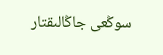سوڭعى جاڭالىقتار